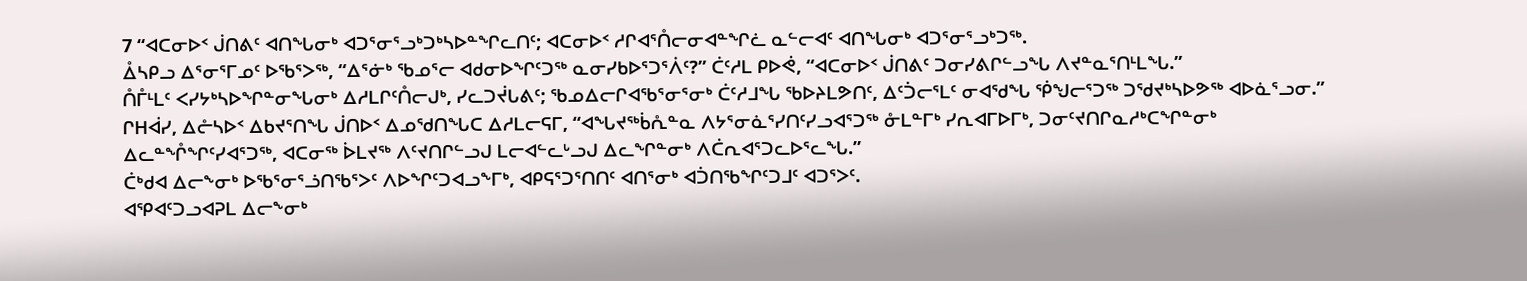7 “ᐊᑕᓂᐅᑉ ᒎᑎᕕᑦ ᐊᑎᖓᓂᒃ ᐊᑐᕐᓂᕐᓗᒃᑐᒃᓴᐅᓐᖏᓚᑎᑦ; ᐊᑕᓂᐅᑉ ᓱᒋᐊᕐᑍᓕᓂᐊᓐᖏᓛ ᓇᓪᓕᐊᑦ ᐊᑎᖓᓂᒃ ᐊᑐᕐᓂᕐᓗᒃᑐᖅ.
ᐂᓴᑭᓗ ᐃᕐᓂᕐᒥᓄᑦ ᐅᖃᕐᐳᖅ, “ᐃᕐᓃᒃ ᖃᓄᕐᓕ ᐊᑯᓂᐅᖏᑦᑐᖅ ᓇᓂᓯᑲᐅᕐᑐᕐᐲᑦ?” ᑖᑦᓱᒪ ᑭᐅᕚ, “ᐊᑕᓂᐅᑉ ᒎᑎᕕᑦ ᑐᓂᓯᕕᒋᓪᓗᖓ ᐱᔪᓐᓇᕐᑎᒻᒪᖓ.”
ᑍᒤᒻᒪᑦ ᐸᓯᔭᒃᓴᐅᖏᓐᓂᖓᓂᒃ ᐃᓱᒪᒋᑦᑍᓕᒍᒃ, ᓯᓚᑐᔫᒐᕕᑦ; ᖃᓄᐃᓕᒋᐊᖃᕐᓂᕐᓂᒃ ᑖᑦᓱᒧᖓ ᖃᐅᔨᒪᕗᑎᑦ, ᐃᑦᑑᓕᕐᒪᑦ ᓂᐊᖁᖓ ᖀᖑᓕᕐᑐᖅ ᑐᖁᔪᒃᓴᐅᕗᖅ ᐊᐅᓈᕐᓗᓂ.”
ᒋᕼᐋᓯ, ᐃᓔᓴᐅᑉ ᐃᑲᔪᕐᑎᖓ ᒎᑎᐅᑉ ᐃᓄᖁᑎᖓᑕ ᐃᓱᒪᓕᕋᒥ, “ᐊᖓᔪᖅᑳᕅᓐᓇ ᐱᔭᕐᓂᓈᕐᓯᑎᑦᓯᓗᐊᕐᑐᖅ ᓁᒪᓐᒥᒃ ᓯᕆᐊᒥᐅᒥᒃ, ᑐᓂᑦᔪᑎᒋᓇᓱᒃᑕᖏᓐᓂᒃ ᐃᓚᓐᖎᖏᑦᓯᐊᕐᑐᖅ, ᐊᑕᓂᖅ ᐆᒪᔪᖅ ᐱᑦᔪᑎᒋᓪᓗᒍ ᒪᓕᐊᓪᓚᒡᓗᒍ ᐃᓚᖏᓐᓂᒃ ᐱᑖᕆᐊᕐᑐᓚᐅᕐᓚᖓ.”
ᑖᒃᑯᐊ ᐃᓕᖕᓂᒃ ᐅᖃᕐᓂᕐᓘᑎᖃᕐᐳᑦ ᐱᐅᖏᑦᑐᐊᓗᖕᒥᒃ, ᐊᑭᕋᕐᑐᕐᑎᑎᑦ ᐊᑎᕐᓂᒃ ᐊᑑᑎᖃᖏᑦᑐᒧᑦ ᐊᑐᕐᐳᑦ.
ᐊᕿᐊᑦᑐᓗᐊᕈᒪ ᐃᓕᖕᓂᒃ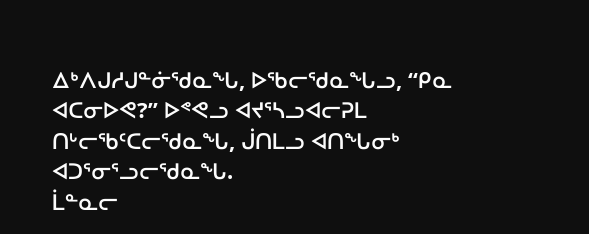ᐃᒃᐱᒍᓱᒍᓐᓃᖁᓇᖓ, ᐅᖃᓕᖁᓇᖓᓗ, “ᑭᓇ ᐊᑕᓂᐅᕙ?” ᐅᕝᕙᓗ ᐊᔪᕐᓴᓗᐊᓕᕈᒪ ᑎᒡᓕᖃᑦᑕᓕᖁᓇᖓ, ᒎᑎᒪᓗ ᐊᑎᖓᓂᒃ ᐊᑐᕐᓂᕐᓗᓕᖁᓇᖓ.
ᒫᓐᓇᓕ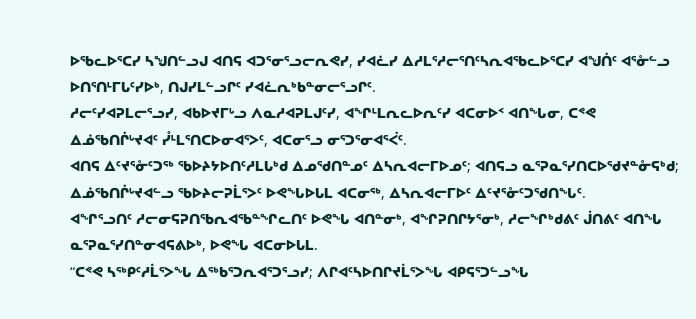ᐅᖃᓚᐅᕐᑕᓯ ᓴᖑᑎᓪᓗᒍ ᐊᑎᕋ ᐊᑐᕐᓂᕐᓗᓕᕆᕙᓯ, ᓯᐊᓛᓯ ᐃᓱᒪᕐᓱᓕᕐᑎᑦᓴᕆᐊᖃᓚᐅᕐᑕᓯ ᐊᖑᑏᑦ ᐊᕐᓁᓪᓗ ᐅᑎᕐᑎᒻᒥᒐᑦᓯᐅᒃ, ᑎᒍᓯᒪᓪᓗᒋᑦ ᓯᐊᓛᕆᒃᑲᓐᓂᓕᕐᓗᒋᑦ.
ᓱᓕᑦᓯᐊᕈᒪᓕᕐᓗᓯ, ᐊᑲᐅᔪᒥᒡᓗ ᐱᓇᓱᐊᕈᒪᒍᑦᓯ, ᐊᖏᒻᒪᕆᓚᐅᕆᑦᓯ ᐊᑕᓂᐅᑉ ᐊᑎᖓᓂ, ᑕᕝᕙ ᐃᓅᖃᑎᒌᒡᔪᐊᑦ ᓮᒻᒪᕐᑎᑕᐅᓂᐊᕐᐳᑦ, ᐊᑕᓂᕐᓗ ᓂᕐᑐᕐᓂᐊᕐᐹᑦ.
ᐊᑎᕋ ᐃᑦᔪᕐᓁᑦᑐᖅ ᖃᐅᔨᔭᐅᑎᑦᓱᒪᒐᒃᑯ ᐃᓄᖁᑎᓐᓄᑦ ᐃᓴᕆᐊᓕᒥᐅᓄᑦ; ᐊᑎᕋᓗ ᓇᕐᕈᓇᕐᓯᑎᑕᐅᖁᔪᓐᓁᕋᒃᑯ; ᐃᓅᖃᑎᒌᒡᔪᐊᓪᓗ ᖃᐅᔨᓕᕈᒫᕐᐳᑦ ᐅᕙᖓᐅᒐᒪ ᐊᑕᓂᖅ, ᐃᓴᕆᐊᓕᒥᐅᑦ ᐃᑦᔪᕐᓁᑦᑐᖁᑎᖓᑦ.
ᐊᖏᕐᓗᑎᑦ ᓱᓕᓂᕋᕈᑎᖃᕆᐊᖃᓐᖏᓚᑎᑦ ᐅᕙᖓ ᐊᑎᓐᓂᒃ, ᐊᖏᕈᑎᒋᔭᕐᓂᒃ, ᓱᓕᖏᒃᑯᕕᑦ ᒎᑎᕕᑦ ᐊᑎᖓ ᓇᕐᕈᓇᕐᓯᑎᓐᓂᐊᕋᕕᐅᒃ, ᐅᕙᖓ ᐊᑕᓂᐅᒐᒪ.
“ᑕᕝᕙ ᓴᖅᑭᑦᓱᒫᕐᐳᖓ ᐃᖅᑲᕐᑐᕆᐊᕐᑐᕐᓗᓯ; ᐱᒋᐊᑦᓴᐅᑎᒋᔪᒫᕐᐳᖓ ᐊᑭᕋᕐᑐᓪᓗᖓ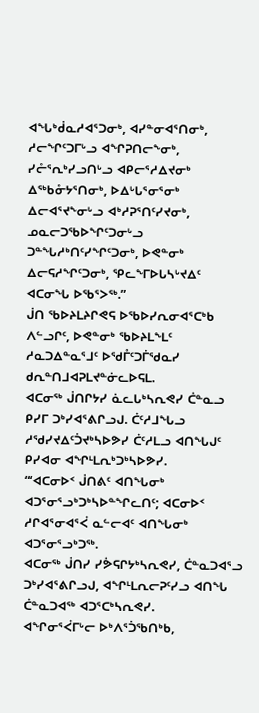ᐊᖓᒃᑰᓇᓱᐊᕐᑐᓂᒃ, ᐊᓯᓐᓂᐊᕐᑎᓂᒃ, ᓱᓕᖏᑦᑐᒥᒡᓗ ᐊᖏᕈᑎᓕᖕᓂᒃ, ᓯᓔᕐᕆᒃᓯᓗᑎᒡᓗ ᐊᑭᓕᕐᓱᐃᔪᓂᒃ ᐃᖅᑲᓁᔭᕐᑎᓂᒃ, ᐅᐃᒡᒐᕐᓂᕐᓂᒃ ᐃᓕᐊᕐᔪᖕᓂᒡᓗ ᐊᒃᓱᕈᕐᑎᑦᓯᔪᓂᒃ, ᓄᓇᓕᑐᖃᐅᖏᑦᑐᓂᒡᓗ ᑐᓐᖓᓱᒃᑎᑦᓯᖏᑦᑐᓂᒃ, ᐅᕙᓐᓂᒃ ᐃᓕᕋᓱᖏᑦᑐᓂᒃ, ᕿᓚᖕᒥᐅᒐᓴᒡᔪᐃᑦ ᐊᑕᓂᖓ ᐅᖃᕐᐳᖅ.”
ᒎᑎ ᖃᐅᔨᒪᔨᒋᕙᕋ ᐅᖃᐅᓯᕆᓂᐊᕐᑕᒃᑲ ᐱᓪᓗᒋᑦ, ᐅᕙᓐᓂᒃ ᖃᐅᔨᒪᖕᒪᑦ ᓱᓇᑐᐃᓐᓇᕐᒧᑦ ᐅᖁᒤᑦᑐᒦᖁᓇᓯ ᑯᕆᓐᑎᒧᐊᕈᒪᔪᓐᓃᓚᐅᕋᒪ.
ᐊᑕᓂᖅ ᒎᑎᒋᔭᓯ ᓈᓚᒐᒃᓴᕆᕙᓯ ᑖᓐᓇᓗ ᑭᓯᒥ ᑐᒃᓯᐊᕐᕕᒋᓗᒍ. ᑖᑦᓱᒧᖓᓗ ᓱᖁᓯᔪᐃᑦᑑᔪᒃᓴᐅᕗᓯ ᑖᑦᓱᒪᓗ ᐊᑎᖓᒍᑦ ᑭᓯᐊᓂ ᐊᖏᒻᒪᕆᒃᑐᒃᓴᐅᕗᓯ.
“‘ᐊᑕᓂᐅᑉ ᒎᑎᕕᑦ ᐊᑎᖓᓂᒃ ᐊᑐᕐᓂᕐᓗᒃᑐᒃᓴᐅᓐᖏᓚᑎᑦ; ᐊᑕᓂᐅᑉ ᓱᒋᐊᕐᓂᐊᕐᐹ ᓇᓪᓕᐊᑦ ᐊᑎᖓᓂᒃ ᐊᑐᕐᓂᕐᓗᒃᑐᖅ.
ᐊᑕᓂᖅ ᒎᑎᓯ ᓯᕘᕋᒋᔭᒃᓴᕆᕙᓯ, ᑖᓐᓇᑐᐊᕐᓗ ᑐᒃᓯᐊᕐᕕᒋᓗᒍ, ᐊᖏᒻᒪᕆᓕᕈᑦᓯᓗ ᐊᑎᖓ ᑖᓐᓇᑐᐊᖅ ᐊᑐᕐᑕᒃᓴᕆᕙᓯ.
ᐊᖏᓂᕐᐹᒥᒡᓕ ᐅᒃᐱᕐᑑᖃᑎᒃᑲ,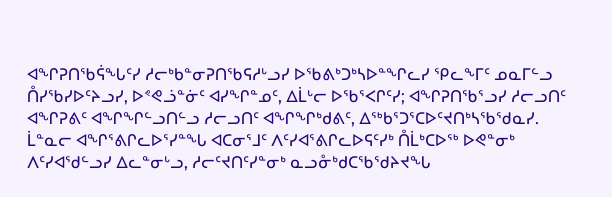ᐊᖏᕈᑎᖃᕌᖓᑦᓯ ᓱᓕᒃᑲᓐᓂᕈᑎᖃᕋᓱᒡᓗᓯ ᐅᖃᕕᒃᑐᒃᓴᐅᓐᖏᓚᓯ ᕿᓚᖕᒥᑦ ᓄᓇᒥᓪᓗ ᑍᓯᖃᓯᐅᑦᔨᓗᓯ, ᐅᕝᕙᓘᓐᓃᑦ ᐊᓯᖏᓐᓄᑦ, ᐃᒫᒡᓕ ᐅᖃᕐᐸᒋᑦᓯ; ᐊᖏᕈᑎᖃᕐᓗᓯ ᓱᓕᓗᑎᑦ ᐊᖏᕈᕕᑦ ᐊᖏᖏᓪᓗᑎᓪᓗ ᓱᓕᓗᑎᑦ ᐊᖏᖏᒃᑯᕕᑦ, ᐃᖅᑲᕐᑐᕐᑕᐅᑦᔪᑎᒃᓴᖃᖁᓇᓯ.
ᒫᓐᓇᓕ ᐊᖏᕐᕕᒋᓚᐅᕐᓯᓐᖓ ᐊᑕᓂᕐᒧᑦ ᐱᑦᓯᐊᕐᕕᒋᓚᐅᕋᑦᓯᒃ ᑍᒫᒃᑕᐅᖅ ᐅᕙᓐᓂᒃ ᐱᑦᓯᐊᖁᓪᓗᓯ ᐃᓚᓐᓂᒡᓗ, ᓱᓕᑦᔪᑎᑦᓯᓐᓂᒃ ᓇᓗᓁᒃᑯᑕᖃᖁᔨᔪᖓ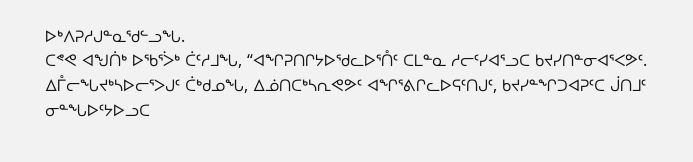ᐅᒃᐱᕈᓱᒍᓐᓇᖁᓪᓗᖓ.
ᑕᕝᕙ ᐊᖑᑏᒃ ᐅᖃᕐᐴᒃ ᑖᑦᓱᒧᖓ, “ᐊᖏᕈᑎᒋᔭᐅᖁᓚᐅᕐᑍᑦ ᑕᒪᓐᓇ ᓱᓕᑦᓯᐊᕐᓗᑕ ᑲᔪᓯᑎᓐᓂᐊᕐᐸᕗᑦ.
ᐃᒤᓕᖓᔪᒃᓴᐅᓕᕐᐳᒍᑦ ᑖᒃᑯᓄᖓ, ᐃᓅᑎᑕᒃᓴᕆᕙᕗᑦ ᐊᖏᕐᕕᒋᓚᐅᕋᑦᑎᒍᑦ, ᑲᔪᓯᓐᖏᑐᐊᕈᑦᑕ ᒎᑎᒧᑦ ᓂᓐᖓᐅᑦᔭᐅᓗᑕ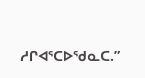ᓱᒋᐊᕐᑕᐅᖁᓇᑕ.”